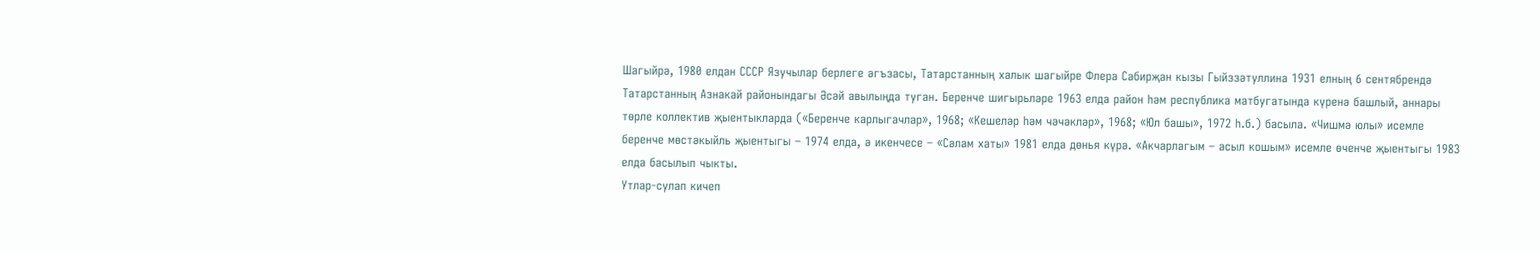Шагыйрә, 1980 елдан СССР Язучылар берлеге әгъзасы, Татарстанның халык шагыйре Флера Сабирҗан кызы Гыйззәтуллина 1931 елның 6 сентябрендә Татарстанның Азнакай районындагы Әсәй авылыңда туган. Беренче шигырьләре 1963 елда район һәм республика матбугатында күренә башлый, аннары төрле коллектив җыентыкларда («Беренче карлыгачлар», 1968; «Кешеләр һәм чәчәкләр», 1968; «Юл башы», 1972 һ.б.) басыла. «Чишмә юлы» исемле беренче мөстәкыйль җыентыгы – 1974 елда, ә икенчесе – «Сәлам хаты» 1981 елда дөнья күрә. «Акчарлагым – асыл кошым» исемле өченче җыентыгы 1983 елда басылып чыкты.
Утлар-сулап кичеп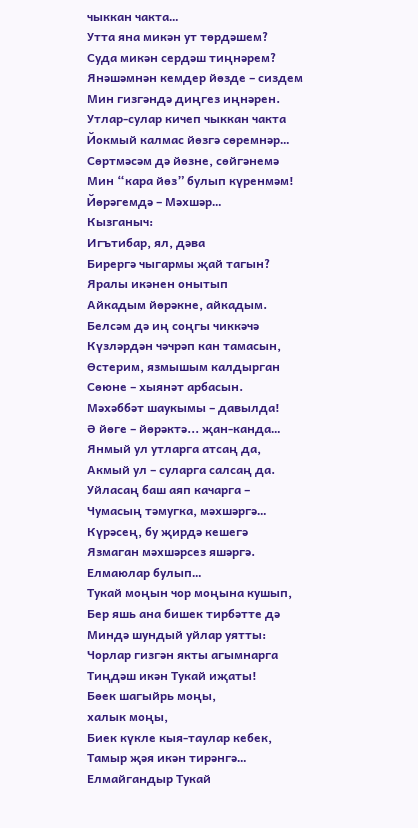чыккан чакта…
Утта яна микән ут төрдәшем?
Суда микән сердәш тиңнәрем?
Янәшәмнән кемдер йөзде – сиздем
Мин гизгәндә диңгез иңнәрен.
Утлар-сулар кичеп чыккан чакта
Йокмый калмас йөзгә сөремнәр…
Сөртмәсәм дә йөзне, сөйгәнемә
Мин “кара йөз” булып күренмәм!
Йөрәгемдә – Мәхшәр…
Кызганыч:
Игътибар, ял, дәва
Бирергә чыгармы җай тагын?
Яралы икәнен онытып
Айкадым йөрәкне, айкадым.
Белсәм дә иң соңгы чиккәчә
Күзләрдән чәчрәп кан тамасын,
Өстерим, язмышым калдырган
Сөюне – хыянәт арбасын.
Мәхәббәт шаукымы – давылда!
Ә йөге – йөрәктә... җан-канда…
Янмый ул утларга атсаң да,
Акмый ул – суларга салсаң да.
Уйласаң баш аяп качарга –
Чумасың тәмугка, мәхшәргә…
Күрәсең, бу җирдә кешегә
Язмаган мәхшәрсез яшәргә.
Елмаюлар булып…
Тукай моңын чор моңына кушып,
Бер яшь ана бишек тирбәтте дә
Миндә шундый уйлар уятты:
Чорлар гизгән якты агымнарга
Тиңдәш икән Тукай иҗаты!
Бөек шагыйрь моңы,
халык моңы,
Биек күкле кыя-таулар кебек,
Тамыр җәя икән тирәнгә…
Елмайгандыр Тукай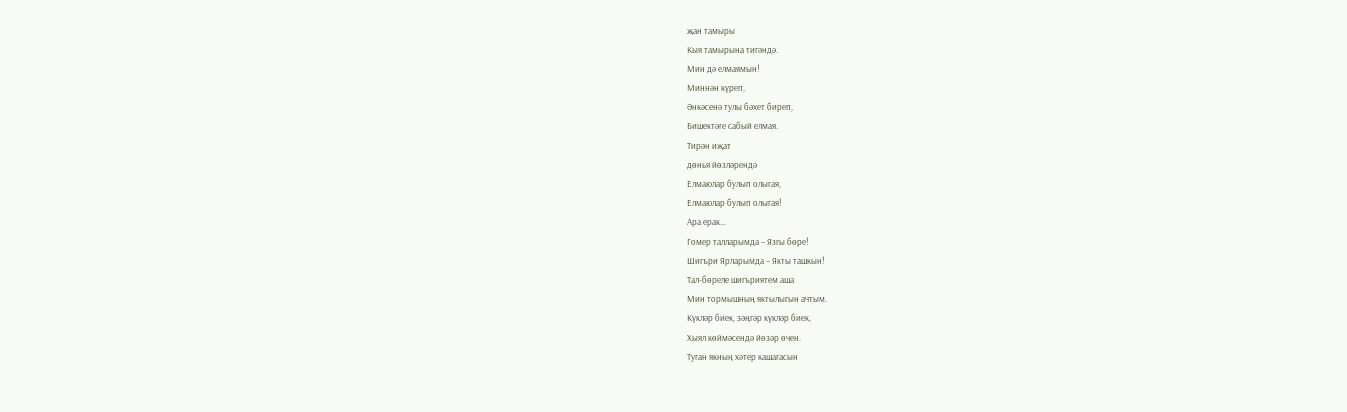җан тамыры
Кыя тамырына тигәндә.
Мин дә елмаямын!
Миннән күреп,
Әнкәсенә тулы бәхет биреп,
Бишектәге сабый елмая.
Тирән иҗат
дөнья йөзләрендә
Елмаюлар булып олыгая,
Елмаюлар булып олыгая!
Ара ерак…
Гомер талларымда – Язгы бөре!
Шигъри Ярларымда – Якты ташкын!
Тал-бөреле шигъриятем аша
Мин тормышның яктылыгын ачтым.
Күкләр биек, зәңгәр күкләр биек,
Хыял көймәсендә йөзәр өчен.
Туган якның хәтер кашагасын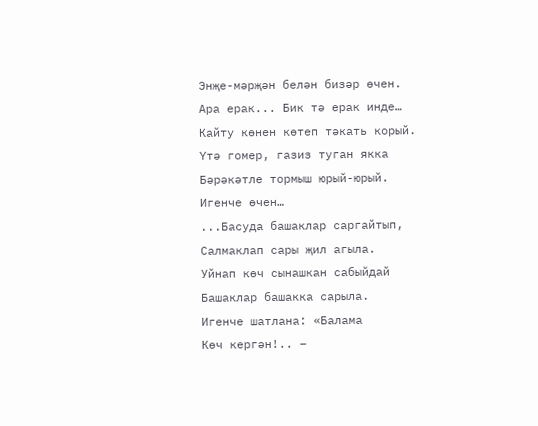Энҗе-мәрҗән белән бизәр өчен.
Ара ерак... Бик тә ерак инде…
Кайту көнен көтеп тәкать корый.
Үтә гомер, газиз туган якка
Бәрәкәтле тормыш юрый-юрый.
Игенче өчен…
...Басуда башаклар саргайтып,
Салмаклап сары җил агыла.
Уйнап көч сынашкан сабыйдай
Башаклар башакка сарыла.
Игенче шатлана: «Балама
Көч кергән!.. –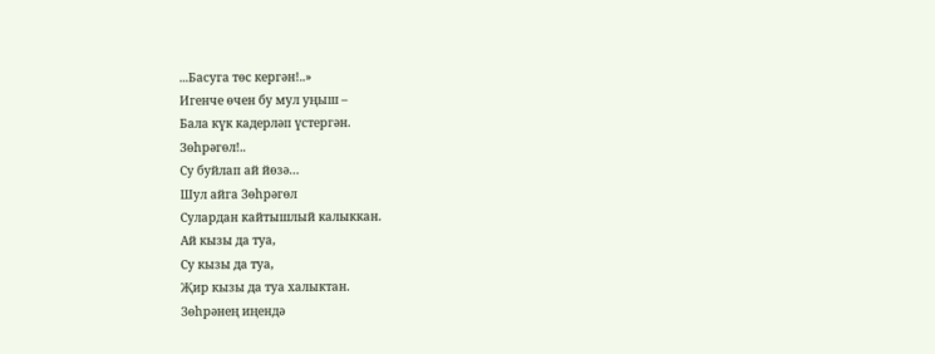...Басуга төс кергән!..»
Игенче өчен бу мул уңыш –
Бала күк кадерләп үстергән.
Зөһрәгөл!..
Су буйлап ай йөзә…
Шул айга Зөһрәгөл
Сулардан кайтышлый калыккан.
Ай кызы да туа,
Су кызы да туа,
Җир кызы да туа халыктан.
Зөһрәнең иңендә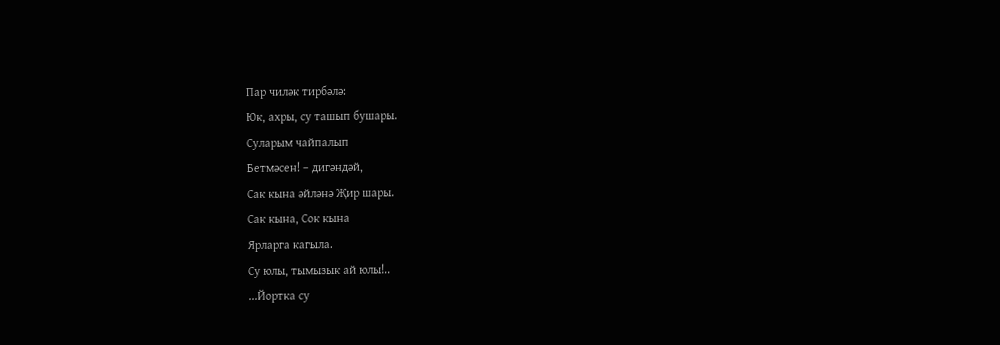Пар чиләк тирбәлә:
Юк, ахры, су ташып бушары.
Суларым чайпалып
Бетмәсен! – дигәндәй,
Сак кына әйләнә Җир шары.
Сак кына, Сок кына
Ярларга кагыла.
Су юлы, тымызык ай юлы!..
...Йортка су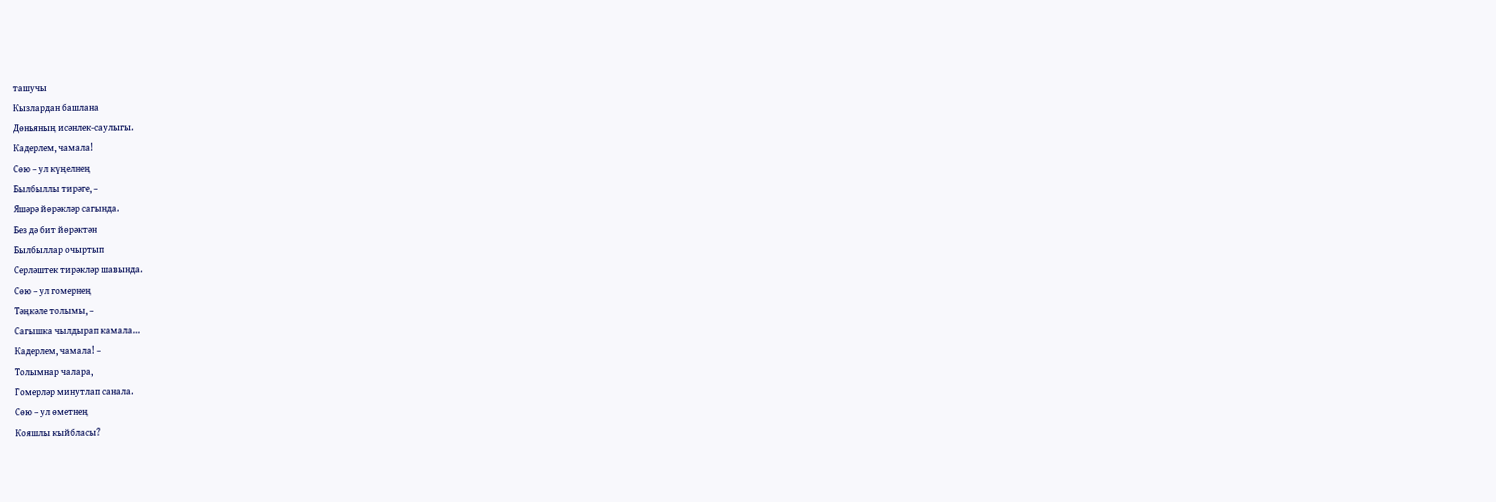ташучы
Кызлардан башлана
Дөньяның исәнлек-саулыгы.
Кадерлем, чамала!
Сөю – ул күңелнең
Былбыллы тирәге, –
Яшәрә йөрәкләр сагында.
Без дә бит йөрәктән
Былбыллар очыртып
Серләштек тирәкләр шавында.
Сөю – ул гомернең
Тәңкәле толымы, –
Сагышка чылдырап камала…
Кадерлем, чамала! –
Толымнар чалара,
Гомерләр минутлап санала.
Сөю – ул өметнең
Кояшлы кыйбласы?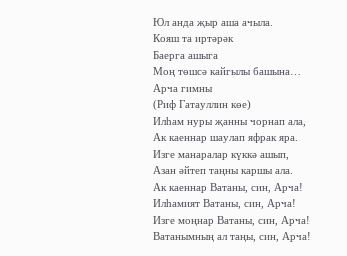Юл анда җыр аша ачыла.
Кояш та иртәрәк
Баерга ашыга
Моң төшсә кайгылы башына…
Арча гимны
(Риф Гатауллин көе)
Илһам нуры җанны чорнап ала,
Ак каеннар шаулап яфрак яра.
Изге манаралар күккә ашып,
Азан әйтеп таңны каршы ала.
Ак каеннар Ватаны, син, Арча!
Илһамият Ватаны, син, Арча!
Изге моңнар Ватаны, син, Арча!
Ватанымның ал таңы, син, Арча!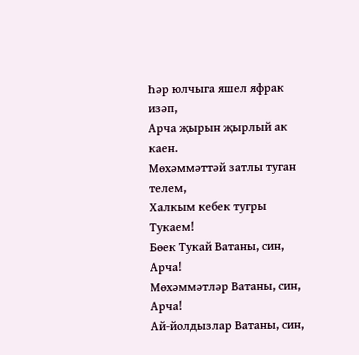Һәр юлчыга яшел яфрак изәп,
Арча җырын җырлый ак каен.
Мөхәммәттәй затлы туган телем,
Халкым кебек тугры Тукаем!
Бөек Тукай Ватаны, син, Арча!
Мөхәммәтләр Ватаны, син, Арча!
Ай-йолдызлар Ватаны, син,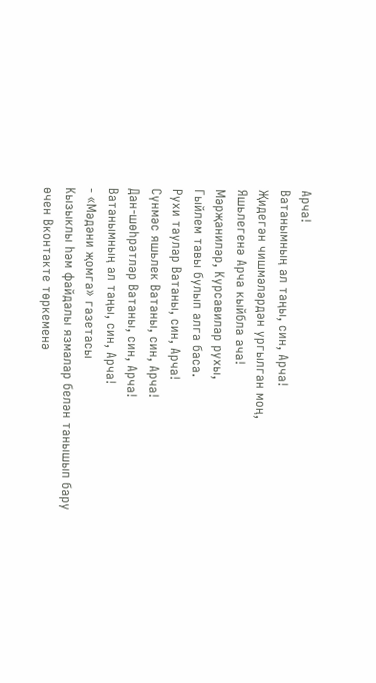Арча!
Ватанымның ал таңы, син, Арча!
Җидегән чишмәләрдән ургылган моң,
Яшьлегенә Арча кыйбла ача!
Мәрҗаниләр, Курсавилар рухы,
Гыйлем тавы булып алга баса.
Рухи таулар Ватаны, син, Арча!
Сүнмәс яшьлек Ватаны, син, Арча!
Дан-шөһрәтләр Ватаны, син, Арча!
Ватанымның ал таңы, син, Арча!
- «Мәдәни җомга» газетасы
Кызыклы һәм файдалы язмалар белән танышып бару өчен Вконтакте төркеменә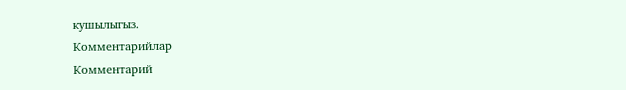кушылыгыз.
Комментарийлар
Комментарий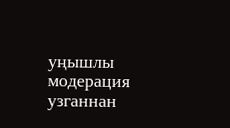уңышлы модерация узганнан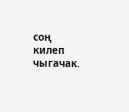соң килеп чыгачак.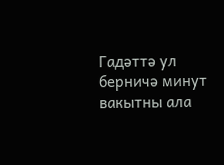Гадәттә ул берничә минут вакытны ала